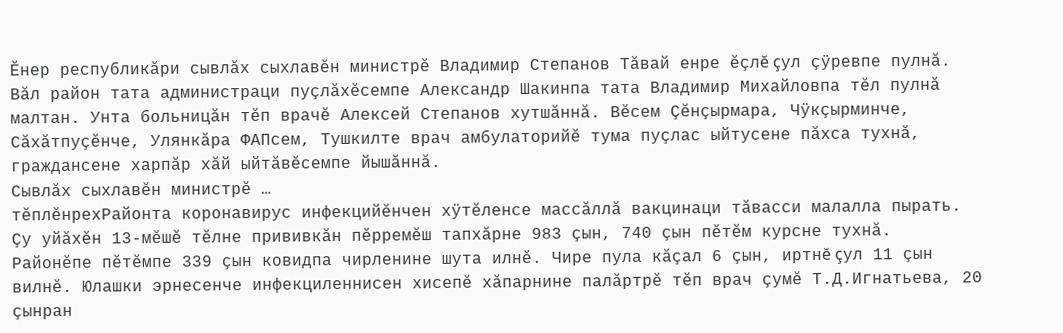Ĕнер республикăри сывлăх сыхлавĕн министрĕ Владимир Степанов Тăвай енре ĕçлĕ çул çÿревпе пулнă. Вăл район тата администраци пуçлăхĕсемпе Александр Шакинпа тата Владимир Михайловпа тĕл пулнă малтан. Унта больницăн тĕп врачĕ Алексей Степанов хутшăннă. Вĕсем Çĕнçырмара, Чÿкçырминче, Сăхăтпуçĕнче, Улянкăра ФАПсем, Тушкилте врач амбулаторийĕ тума пуçлас ыйтусене пăхса тухнă, граждансене харпăр хăй ыйтăвĕсемпе йышăннă.
Сывлăх сыхлавĕн министрĕ …
тĕплĕнрехРайонта коронавирус инфекцийĕнчен хÿтĕленсе массăллă вакцинаци тăвасси малалла пырать. Çу уйăхĕн 13-мĕшĕ тĕлне прививкăн пĕрремĕш тапхăрне 983 çын, 740 çын пĕтĕм курсне тухнă.
Районĕпе пĕтĕмпе 339 çын ковидпа чирленине шута илнĕ. Чире пула кăçал 6 çын, иртнĕ çул 11 çын вилнĕ. Юлашки эрнесенче инфекциленнисен хисепĕ хăпарнине палăртрĕ тĕп врач çумĕ Т.Д.Игнатьева, 20 çынран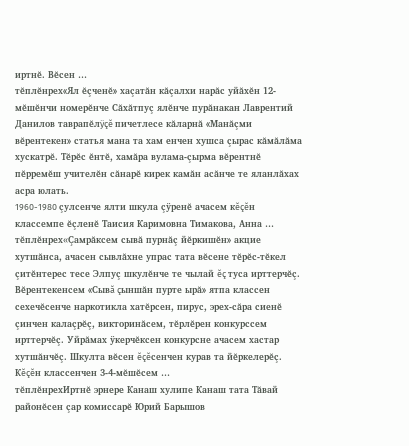иртнĕ. Вĕсен …
тĕплĕнрех«Ял ĕçченĕ» хаçатăн кăçалхи нарăс уйăхĕн 12-мĕшĕнчи номерĕнче Сăхăтпуç ялĕнче пурăнакан Лаврентий Данилов таврапĕлÿçĕ пичетлесе кăларнă «Манăçми вĕрентекен» статья мана та хам енчен хушса çырас кăмăлăма хускатрĕ. Тĕрĕс ĕнтĕ, хамăра вулама-çырма вĕрентнĕ пĕрремĕш учителĕн сăнарĕ кирек камăн асăнче те яланлăхах асра юлать.
1960-1980 çулсенче ялти шкула çÿренĕ ачасем кĕçĕн классемпе ĕçленĕ Таисия Каримовна Тимакова, Анна …
тĕплĕнрех«Çамрăксем сывă пурнăç йĕркишĕн» акцие хутшăнса, ачасен сывлăхне упрас тата вĕсене тĕрĕс-тĕкел çитĕнтерес тесе Элпуç шкулĕнче те чылай ĕç туса ирттерчĕç.
Вĕрентекенсем «Сывă çыншăн пурте ырă» ятпа классен сехечĕсенче наркотикла хатĕрсен, пирус, эрех-сăра сиенĕ çинчен калаçрĕç, викторинăсем, тĕрлĕрен конкурссем ирттерчĕç. Уйрăмах ÿкерчĕксен конкурсне ачасем хастар хутшăнчĕç. Шкулта вĕсен ĕçĕсенчен курав та йĕркелерĕç. Кĕçĕн классенчен 3-4-мĕшĕсем …
тĕплĕнрехИртнĕ эрнере Канаш хулипе Канаш тата Тăвай районĕсен çар комиссарĕ Юрий Барышов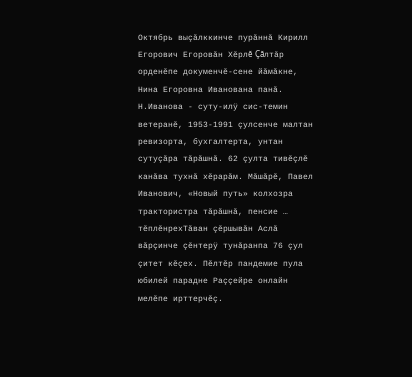Октябрь выçăлккинче пурăннă Кирилл Егорович Егоровăн Хĕрлĕ Çăлтăр орденĕпе докуменчĕ-сене йăмăкне, Нина Егоровна Иванована панă.
Н.Иванова - суту-илÿ сис-темин ветеранĕ, 1953-1991 çулсенче малтан ревизорта, бухгалтерта, унтан сутуçăра тăрăшнă. 62 çулта тивĕçлĕ канăва тухнă хĕрарăм. Мăшăрĕ, Павел Иванович, «Новый путь» колхозра трактористра тăрăшнă, пенсие …
тĕплĕнрехТăван çĕршывăн Аслă вăрçинче çĕнтерÿ тунăранпа 76 çул çитет кĕçех. Пĕлтĕр пандемие пула юбилей парадне Раççейре онлайн мелĕпе ирттерчĕç.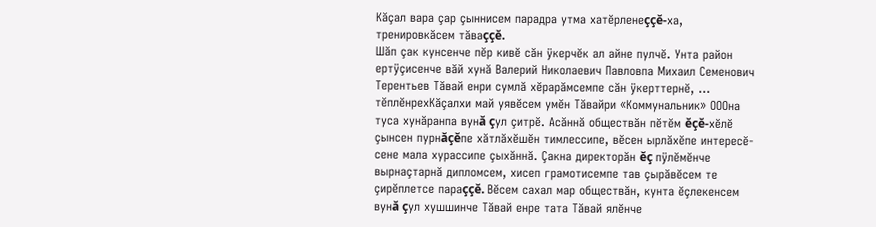Кăçал вара çар çыннисем парадра утма хатĕрленеççĕ-ха, тренировкăсем тăваççĕ.
Шăп çак кунсенче пĕр кивĕ сăн ÿкерчĕк ал айне пулчĕ. Унта район ертÿçисенче вăй хунă Валерий Николаевич Павловпа Михаил Семенович Терентьев Тăвай енри сумлă хĕрарăмсемпе сăн ÿкерттернĕ, …
тĕплĕнрехКăçалхи май уявĕсем умĕн Тăвайри «Коммунальник» ОООна туса хунăранпа вунă çул çитрĕ. Асăннă обществăн пĕтĕм ĕçĕ-хĕлĕ çынсен пурнăçĕпе хăтлăхĕшĕн тимлессипе, вĕсен ырлăхĕпе интересĕ-сене мала хурассипе çыхăннă. Çакна директорăн ĕç пÿлĕмĕнче вырнаçтарнă дипломсем, хисеп грамотисемпе тав çырăвĕсем те çирĕплетсе параççĕ. Вĕсем сахал мар обществăн, кунта ĕçлекенсем вунă çул хушшинче Тăвай енре тата Тăвай ялĕнче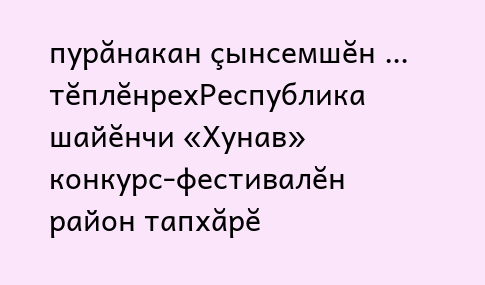пурăнакан çынсемшĕн …
тĕплĕнрехРеспублика шайĕнчи «Хунав» конкурс-фестивалĕн район тапхăрĕ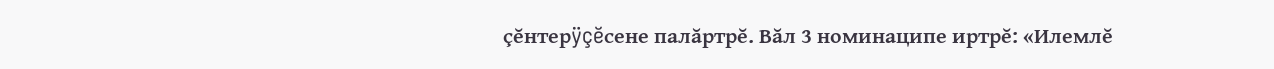çĕнтерÿçĕсене палăртрĕ. Вăл 3 номинаципе иртрĕ: «Илемлĕ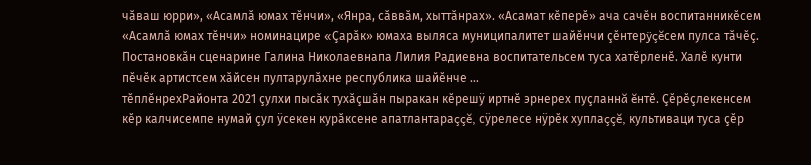чăваш юрри», «Асамлă юмах тĕнчи», «Янра, сăввăм, хыттăнрах». «Асамат кĕперĕ» ача сачĕн воспитанникĕсем «Асамлă юмах тĕнчи» номинацире «Çарăк» юмаха выляса муниципалитет шайĕнчи çĕнтерÿçĕсем пулса тăчĕç. Постановкăн сценарине Галина Николаевнапа Лилия Радиевна воспитательсем туса хатĕрленĕ. Халĕ кунти пĕчĕк артистсем хăйсен пултарулăхне республика шайĕнче …
тĕплĕнрехРайонта 2021 çулхи пысăк тухăçшăн пыракан кĕрешÿ иртнĕ эрнерех пуçланнă ĕнтĕ. Çĕрĕçлекенсем кĕр калчисемпе нумай çул ÿсекен курăксене апатлантараççĕ, сÿрелесе нÿрĕк хуплаççĕ, культиваци туса çĕр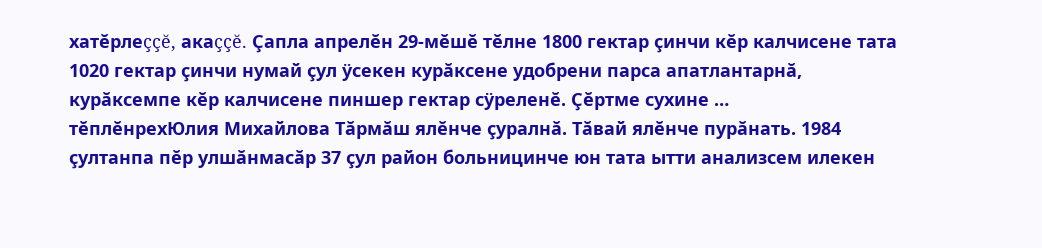хатĕрлеççĕ, акаççĕ. Çапла апрелĕн 29-мĕшĕ тĕлне 1800 гектар çинчи кĕр калчисене тата 1020 гектар çинчи нумай çул ÿсекен курăксене удобрени парса апатлантарнă, курăксемпе кĕр калчисене пиншер гектар сÿреленĕ. Çĕртме сухине …
тĕплĕнрехЮлия Михайлова Тăрмăш ялĕнче çуралнă. Тăвай ялĕнче пурăнать. 1984 çултанпа пĕр улшăнмасăр 37 çул район больницинче юн тата ытти анализсем илекен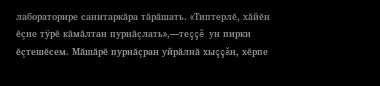лабораторире санитаркăра тăрăшать. «Типтерлĕ, хăйĕн ĕçне тÿрĕ кăмăлтан пурнăçлать»,—теççĕ ун пирки ĕçтешĕсем. Мăшăрĕ пурнăçран уйрăлнă хыççăн, хĕрпе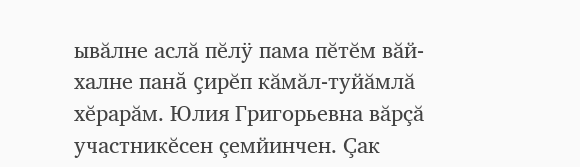ывăлне аслă пĕлÿ пама пĕтĕм вăй-халне панă çирĕп кăмăл-туйăмлă хĕрарăм. Юлия Григорьевна вăрçă участникĕсен çемйинчен. Çак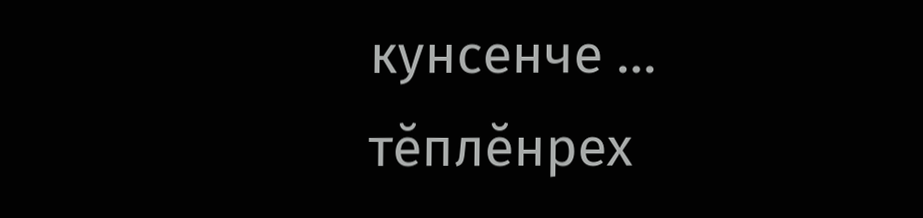кунсенче …
тĕплĕнрех